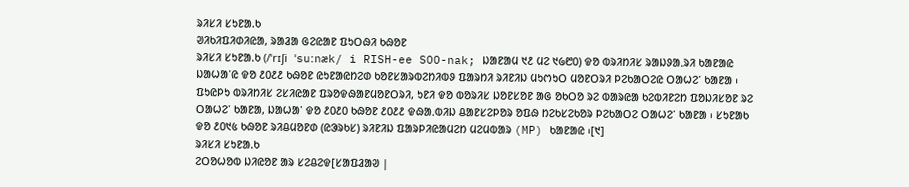ᱨᱤᱥᱤ ᱥᱩᱱᱟ.ᱠ
ᱣᱤᱠᱤᱯᱤᱰᱤᱭᱟ, ᱨᱟᱲᱟ ᱜᱮᱭᱟᱱ ᱯᱩᱛᱷᱤ ᱠᱷᱚᱱ
ᱨᱤᱥᱤ ᱥᱩᱱᱟ.ᱠ (/ˈrɪʃi ˈsuːnæk/ i RISH-ee SOO-nak; ᱡᱟᱱᱟᱢ ᱑᱒ ᱢᱮ ᱑᱙᱘᱐) ᱫᱚ ᱵᱨᱤᱴᱤᱥ ᱨᱟᱡᱽᱟᱹᱨᱤ ᱠᱟᱱᱟᱭ ᱡᱟᱦᱟᱸᱭ ᱫᱚ ᱒᱐᱒᱒ ᱠᱷᱚᱱ ᱭᱩᱱᱟᱭᱴᱮᱰ ᱠᱚᱱᱥᱟᱨᱵᱮᱴᱤᱵᱽ ᱯᱟᱨᱴᱤ ᱨᱤᱱᱤᱡ ᱢᱩᱬᱩᱛ ᱢᱚᱱᱛᱨᱤ ᱞᱮᱠᱟᱛᱮᱭ ᱛᱟᱦᱮᱸ ᱠᱟᱱᱟ ᱾ ᱯᱩᱭᱞᱩ ᱵᱨᱤᱴᱤᱥ ᱮᱥᱤᱭᱟᱱ ᱯᱨᱚᱫᱷᱟᱱᱢᱚᱱᱛᱨᱤ, ᱩᱱᱤ ᱫᱚ ᱵᱚᱨᱤᱥ ᱡᱚᱱᱥᱚᱱ ᱟᱜ ᱚᱠᱛᱚ ᱨᱮ ᱵᱟᱨᱭᱟ ᱠᱮᱵᱤᱱᱮᱴ ᱯᱚᱡᱤᱥᱚᱱ ᱨᱮ ᱛᱟᱦᱮᱸ ᱠᱟᱱᱟ, ᱡᱟᱦᱟᱸ ᱫᱚ ᱒᱐᱒᱐ ᱠᱷᱚᱱ ᱒᱐᱒᱒ ᱫᱷᱟᱹᱵᱤᱡ ᱪᱟᱱᱥᱮᱞᱚᱨ ᱚᱯᱷ ᱴᱮᱠᱥᱮᱠᱚᱨ ᱞᱮᱠᱟᱛᱮ ᱛᱟᱦᱮᱸ ᱠᱟᱱᱟ ᱾ ᱥᱩᱱᱟᱠ ᱫᱚ ᱒᱐᱑᱕ ᱠᱷᱚᱱ ᱨᱤᱪᱢᱚᱱᱰ (ᱭᱳᱨᱠᱥ) ᱨᱤᱱᱤᱡ ᱯᱟᱨᱞᱤᱭᱟᱢᱮᱴ ᱢᱮᱢᱵᱟᱨ (MP) ᱠᱟᱱᱟᱭ ᱾[᱑]
ᱨᱤᱥᱤ ᱥᱩᱱᱟ.ᱠ
ᱮᱛᱚᱦᱚᱵ ᱡᱤᱭᱚᱱ ᱟᱨ ᱥᱮᱪᱮᱫ[ᱥᱟᱯᱲᱟᱣ |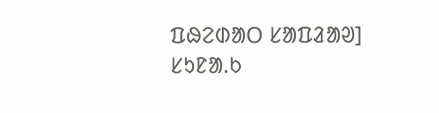ᱯᱷᱮᱰᱟᱛ ᱥᱟᱯᱲᱟᱣ]
ᱥᱩᱱᱟ.ᱠ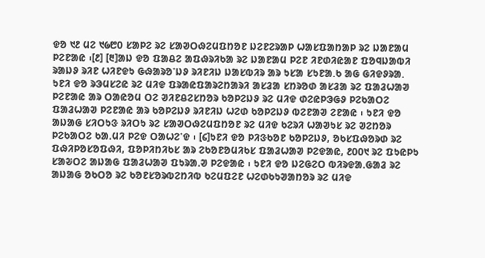ᱫᱚ ᱑᱒ ᱢᱮ ᱑᱙᱘᱐ ᱥᱟᱞᱮ ᱨᱮ ᱥᱟᱣᱛᱷᱮᱢᱯᱴᱚᱱ ᱡᱮᱱᱮᱨᱟᱞ ᱦᱟᱥᱯᱟᱴᱟᱞ ᱨᱮ ᱡᱟᱱᱟᱢ ᱞᱮᱱᱟᱭ ᱾[᱒] [᱓]ᱟᱡ ᱫᱚ ᱯᱟᱪᱮ ᱟᱯᱷᱨᱤᱠᱟ ᱨᱮ ᱡᱟᱱᱟᱢ ᱞᱮᱱ ᱤᱱᱰᱤᱭᱟᱱ ᱯᱚᱧᱡᱟᱵᱤ ᱨᱟᱡᱽ ᱨᱤᱱ ᱦᱤᱱᱫᱩ ᱜᱷᱟᱨᱚᱸᱡᱽ ᱨᱤᱱᱤᱡ ᱡᱟᱥᱵᱤᱨ ᱟᱨ ᱩᱥᱟ ᱥᱩᱱᱟ.ᱠ ᱟᱜ ᱜᱤᱫᱽᱨᱟ. ᱩᱱᱤ ᱫᱚ ᱨᱳᱢᱥᱮᱭ ᱨᱮ ᱢᱤᱫ ᱯᱨᱟᱭᱯᱟᱨᱮᱴᱟᱨᱤ ᱟᱥᱲᱟ ᱥᱴᱨᱚᱰ ᱟᱥᱲᱟ ᱨᱮ ᱯᱟᱲᱦᱟᱣ ᱞᱮᱱᱟᱭ ᱟᱨ ᱛᱟᱭᱚᱢ ᱛᱮ ᱣᱤᱱᱪᱮᱥᱴᱚᱨ ᱠᱚᱞᱮᱡᱽ ᱨᱮ ᱢᱤᱫ ᱰᱮᱭᱞᱳᱜᱽ ᱞᱮᱠᱟᱛᱮ ᱯᱟᱲᱦᱟᱣ ᱞᱮᱱᱟᱭ ᱟᱨ ᱠᱚᱞᱮᱡᱽ ᱨᱤᱱᱤᱡ ᱦᱮᱰ ᱠᱚᱞᱮᱡᱽ ᱵᱮᱱᱟᱣ ᱮᱱᱟᱭ ᱾ ᱩᱱᱤ ᱫᱚ ᱟᱡᱟᱜ ᱥᱤᱛᱩᱝ ᱨᱤᱛᱩ ᱨᱮ ᱥᱟᱣᱛᱷᱮᱢᱯᱴᱚᱱ ᱨᱮ ᱢᱤᱫ ᱠᱮᱨᱤ ᱦᱟᱣᱩᱥ ᱨᱮ ᱣᱮᱴᱚᱨ ᱞᱮᱠᱟᱛᱮ ᱠᱟᱹᱢᱤ ᱞᱮᱫ ᱛᱟᱦᱮᱸᱫ ᱾ [᱔]ᱩᱱᱤ ᱫᱚ ᱞᱤᱝᱠᱚᱱ ᱠᱚᱞᱮᱡᱽ, ᱚᱠᱥᱯᱷᱚᱨᱰ ᱨᱮ ᱯᱷᱤᱞᱚᱥᱚᱯᱷᱤ, ᱯᱚᱞᱤᱴᱤᱠᱥ ᱟᱨ ᱮᱠᱚᱱᱚᱢᱤᱠᱥ ᱯᱟᱲᱦᱟᱣ ᱞᱮᱫᱟᱭ, ᱒᱐᱐᱑ ᱨᱮ ᱯᱩᱭᱞᱩ ᱥᱟᱶᱛᱮ ᱟᱡᱟᱜ ᱯᱟᱲᱦᱟᱣ ᱯᱩᱨᱟᱹᱣ ᱞᱮᱫᱟᱭ ᱾ ᱩᱱᱤ ᱫᱚ ᱡᱮᱜᱮᱛ ᱵᱤᱨᱫᱟᱹᱜᱟᱲ ᱨᱮ ᱟᱡᱟᱜ ᱚᱠᱛᱚ ᱨᱮ ᱠᱚᱱᱥᱚᱨᱵᱮᱴᱤᱵ ᱠᱮᱢᱯᱮᱱ ᱦᱮᱰᱠᱩᱣᱟᱴᱚᱨ ᱨᱮ ᱢᱤᱫ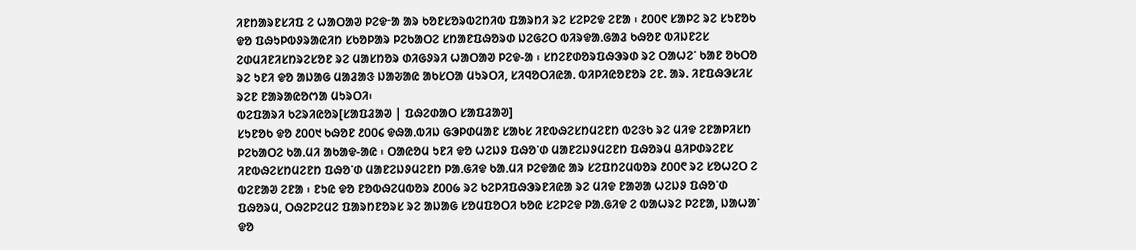ᱤᱱᱴᱟᱨᱱᱥᱤᱯ ᱮ ᱦᱟᱛᱟᱣ ᱞᱮᱫᱼᱟ ᱟᱨ ᱠᱚᱱᱥᱚᱨᱵᱮᱴᱤᱵ ᱯᱟᱨᱴᱤ ᱨᱮ ᱥᱮᱞᱮᱫ ᱮᱱᱟ ᱾ ᱒᱐᱐᱖ ᱥᱟᱞᱮ ᱨᱮ ᱥᱩᱱᱚᱠ ᱫᱚ ᱯᱷᱩᱞᱵᱽᱨᱟᱭᱤᱴ ᱥᱠᱚᱞᱟᱨ ᱞᱮᱠᱟᱛᱮ ᱥᱴᱟᱱᱯᱷᱚᱨᱰ ᱡᱮᱜᱮᱛ ᱵᱤᱨᱫᱟᱹᱜᱟᱲ ᱠᱷᱚᱱ ᱵᱤᱡᱱᱮᱥ ᱮᱰᱢᱤᱱᱤᱥᱴᱨᱮᱥᱚᱱ ᱨᱮ ᱢᱟᱥᱴᱚᱨ ᱰᱤᱜᱽᱨᱤ ᱦᱟᱛᱟᱣ ᱞᱮᱫ-ᱟ ᱾ ᱥᱴᱮᱱᱰᱚᱨᱯᱷᱳᱨᱰ ᱨᱮ ᱛᱟᱦᱮᱸ ᱠᱟᱱ ᱚᱠᱛᱚ ᱨᱮ ᱩᱱᱤ ᱫᱚ ᱟᱡᱟᱜ ᱢᱟᱲᱟᱝ ᱡᱟᱶᱟᱭ ᱟᱠᱥᱛᱟ ᱢᱩᱨᱛᱤ, ᱥᱤᱧᱚᱛᱤᱭᱟᱹ ᱵᱤᱞᱤᱭᱚᱱᱚᱨ ᱮᱱ. ᱟᱨ. ᱤᱱᱯᱷᱳᱥᱤᱥ ᱨᱮᱱ ᱱᱟᱨᱟᱭᱚᱬᱟ ᱢᱩᱨᱛᱤ᱾
ᱵᱮᱯᱟᱨᱤ ᱠᱮᱨᱤᱭᱚᱨ[ᱥᱟᱯᱲᱟᱣ | ᱯᱷᱮᱰᱟᱛ ᱥᱟᱯᱲᱟᱣ]
ᱥᱩᱱᱚᱠ ᱫᱚ ᱒᱐᱐᱑ ᱠᱷᱚᱱ ᱒᱐᱐᱔ ᱫᱷᱟᱹᱵᱤᱡ ᱜᱳᱞᱰᱢᱟᱱ ᱥᱟᱠᱥ ᱤᱱᱵᱷᱮᱥᱴᱢᱮᱱᱴ ᱵᱮᱝᱠ ᱨᱮ ᱢᱤᱫ ᱮᱱᱟᱞᱤᱥᱴ ᱞᱮᱠᱟᱛᱮ ᱠᱟᱹᱢᱤ ᱟᱠᱟᱫ-ᱟᱭ ᱾ ᱛᱟᱭᱚᱢ ᱩᱱᱤ ᱫᱚ ᱦᱮᱡᱽ ᱯᱷᱚᱸᱰ ᱢᱟᱱᱮᱡᱽᱢᱮᱱᱴ ᱯᱷᱚᱨᱢ ᱪᱤᱞᱰᱨᱮᱱᱥ ᱤᱱᱵᱷᱮᱥᱴᱢᱮᱱᱴ ᱯᱷᱚᱸᱰ ᱢᱟᱱᱮᱡᱽᱢᱮᱱᱴ ᱞᱟᱹᱜᱤᱫ ᱠᱟᱹᱢᱤ ᱞᱮᱫᱟᱭ ᱟᱨ ᱥᱮᱯᱴᱮᱢᱵᱚᱨ ᱒᱐᱐᱖ ᱨᱮ ᱥᱚᱦᱮᱛ ᱮ ᱵᱮᱱᱟᱣ ᱮᱱᱟ ᱾ ᱱᱩᱭ ᱫᱚ ᱱᱚᱵᱷᱮᱢᱵᱚᱨ ᱒᱐᱐᱙ ᱨᱮ ᱠᱮᱞᱤᱯᱷᱳᱨᱱᱤᱭᱟ ᱨᱮ ᱢᱤᱫ ᱱᱟᱣᱟ ᱦᱮᱡᱽ ᱯᱷᱚᱸᱰ ᱯᱷᱚᱨᱢ, ᱛᱷᱮᱞᱮᱢᱮ ᱯᱟᱨᱴᱱᱚᱨᱥ ᱨᱮ ᱟᱡᱟᱜ ᱥᱚᱢᱯᱚᱛᱤ ᱠᱚᱭ ᱥᱮᱞᱮᱫ ᱞᱟᱹᱜᱤᱫ ᱮ ᱵᱟᱦᱨᱮ ᱞᱮᱱᱟ, ᱡᱟᱦᱟᱸ ᱫᱚ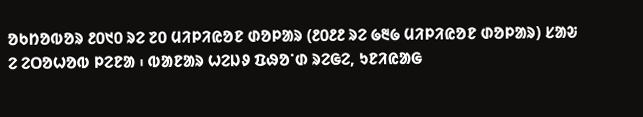ᱚᱠᱴᱚᱵᱚᱨ ᱒᱐᱑᱐ ᱨᱮ ᱗᱐ ᱢᱤᱞᱤᱭᱚᱱ ᱰᱚᱞᱟᱨ (᱒᱐᱒᱒ ᱨᱮ ᱙᱓᱙ ᱢᱤᱞᱤᱭᱚᱱ ᱰᱚᱞᱟᱨ) ᱥᱟᱶ ᱮ ᱮᱛᱚᱦᱚᱵ ᱞᱮᱱᱟ ᱾ ᱵᱟᱱᱟᱨ ᱦᱮᱡᱽ ᱯᱷᱚᱸᱰ ᱨᱮᱜᱮ, ᱩᱱᱤᱭᱟᱜ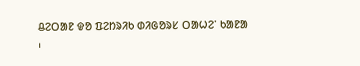ᱪᱮᱛᱟᱱ ᱫᱚ ᱯᱮᱴᱨᱤᱠ ᱰᱤᱜᱚᱨᱥ ᱛᱟᱦᱮᱸ ᱠᱟᱱᱟ ᱾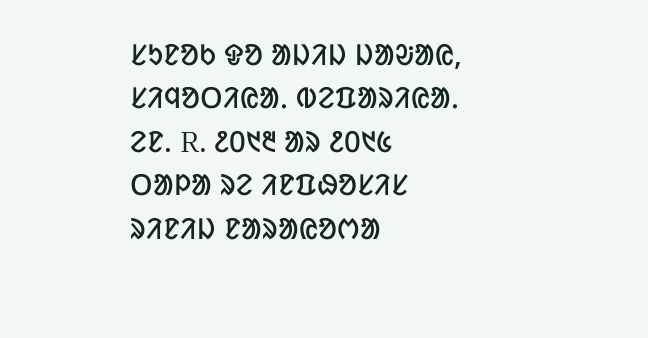ᱥᱩᱱᱚᱠ ᱫᱚ ᱟᱡᱤᱡ ᱡᱟᱶᱟᱭ, ᱥᱤᱧᱚᱛᱤᱭᱟᱹ ᱵᱮᱯᱟᱨᱤᱭᱟᱹ ᱮᱱ. R. ᱒᱐᱑᱓ ᱟᱨ ᱒᱐᱑᱕ ᱛᱟᱞᱟ ᱨᱮ ᱤᱱᱯᱷᱚᱥᱤᱥ ᱨᱤᱱᱤᱡ ᱱᱟᱨᱟᱭᱚᱬᱟ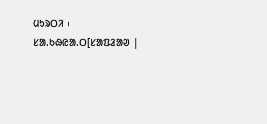ᱢᱩᱨᱛᱤ ᱾
ᱥᱟ.ᱠᱷᱭᱟ.ᱛ[ᱥᱟᱯᱲᱟᱣ |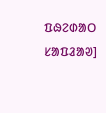ᱯᱷᱮᱰᱟᱛ ᱥᱟᱯᱲᱟᱣ]